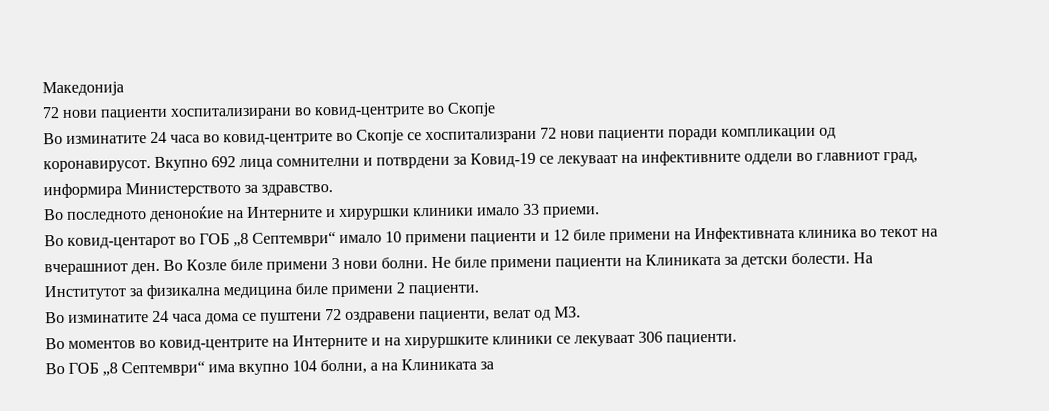Македонија
72 нови пациенти хоспитализирани во ковид-центрите во Скопје
Во изминатите 24 часа во ковид-центрите во Скопје се хоспитализрани 72 нови пациенти поради компликации од коронавирусот. Вкупно 692 лица сомнителни и потврдени за Ковид-19 се лекуваат на инфективните оддели во главниот град, информира Mинистерството за здравство.
Во последното деноноќие на Интерните и хируршки клиники имало 33 приеми.
Во ковид-центарот во ГОБ „8 Септември“ имало 10 примени пациенти и 12 биле примени на Инфективната клиника во текот на вчерашниот ден. Во Козле биле примени 3 нови болни. Не биле примени пациенти на Клиниката за детски болести. На Институтот за физикална медицина биле примени 2 пациенти.
Во изминатите 24 часа дома се пуштени 72 оздравени пациенти, велат од МЗ.
Во моментов во ковид-центрите на Интерните и на хируршките клиники се лекуваат 306 пациенти.
Во ГОБ „8 Септември“ има вкупно 104 болни, а на Клиниката за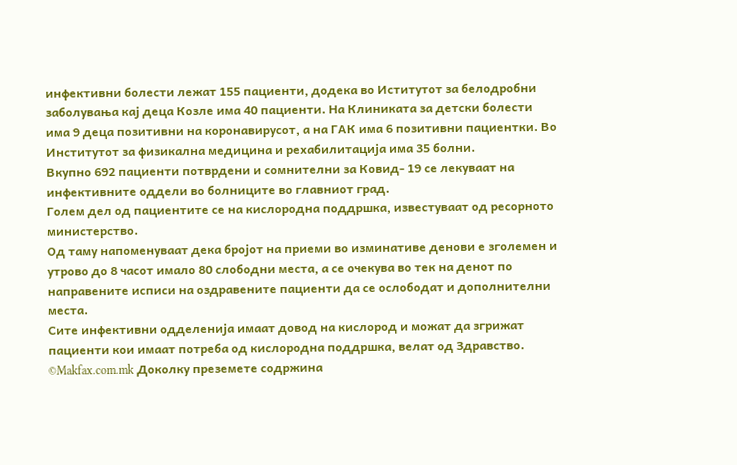инфективни болести лежат 155 пациенти, додека во Иститутот за белодробни заболувања кај деца Козле има 40 пациенти. На Клиниката за детски болести има 9 деца позитивни на коронавирусот, а на ГАК има 6 позитивни пациентки. Во Институтот за физикална медицина и рехабилитација има 35 болни.
Вкупно 692 пациенти потврдени и сомнителни за Ковид- 19 се лекуваат на инфективните оддели во болниците во главниот град.
Голем дел од пациентите се на кислородна поддршка, известуваат од ресорното министерство.
Од таму напоменуваат дека бројот на приеми во изминативе денови е зголемен и утрово до 8 часот имало 80 слободни места, а се очекува во тек на денот по направените исписи на оздравените пациенти да се ослободат и дополнителни места.
Сите инфективни одделенија имаат довод на кислород и можат да згрижат пациенти кои имаат потреба од кислородна поддршка, велат од Здравство.
©Makfax.com.mk Доколку преземете содржина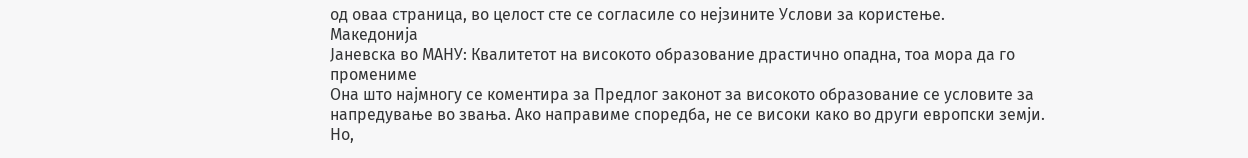од оваа страница, во целост сте се согласиле со нејзините Услови за користење.
Македонија
Јаневска во МАНУ: Квалитетот на високото образование драстично опадна, тоа мора да го промениме
Она што најмногу се коментира за Предлог законот за високото образование се условите за напредување во звања. Ако направиме споредба, не се високи како во други европски земји. Но,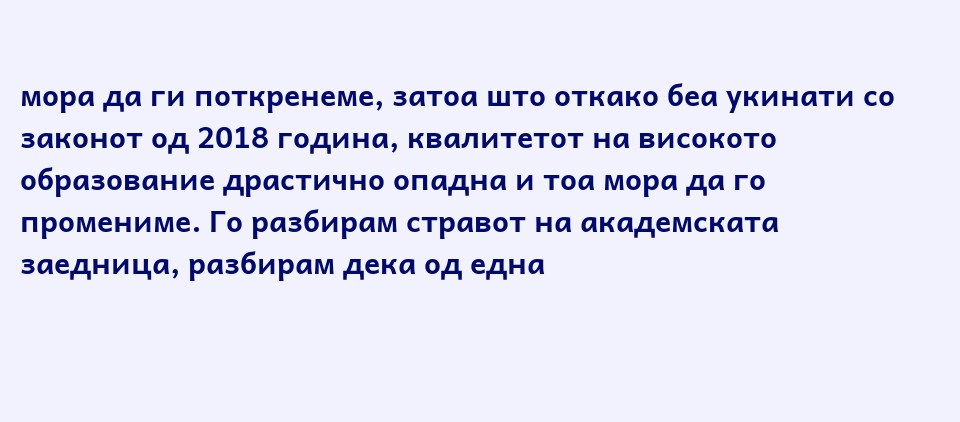мора да ги поткренеме, затоа што откако беа укинати со законот од 2018 година, квалитетот на високото образование драстично опадна и тоа мора да го промениме. Го разбирам стравот на академската заедница, разбирам дека од една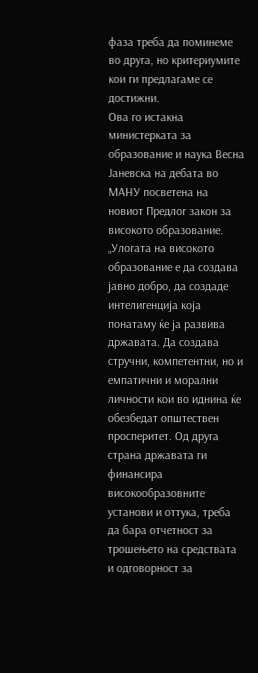фаза треба да поминеме во друга, но критериумите кои ги предлагаме се достижни.
Ова го истакна министерката за образование и наука Весна Јаневска на дебата во МАНУ посветена на новиот Предлог закон за високото образование.
„Улогата на високото образование е да создава јавно добро, да создаде интелигенција која понатаму ќе ја развива државата. Да создава стручни, компетентни, но и емпатични и морални личности кои во иднина ќе обезбедат општествен просперитет. Од друга страна државата ги финансира високообразовните установи и оттука, треба да бара отчетност за трошењето на средствата и одговорност за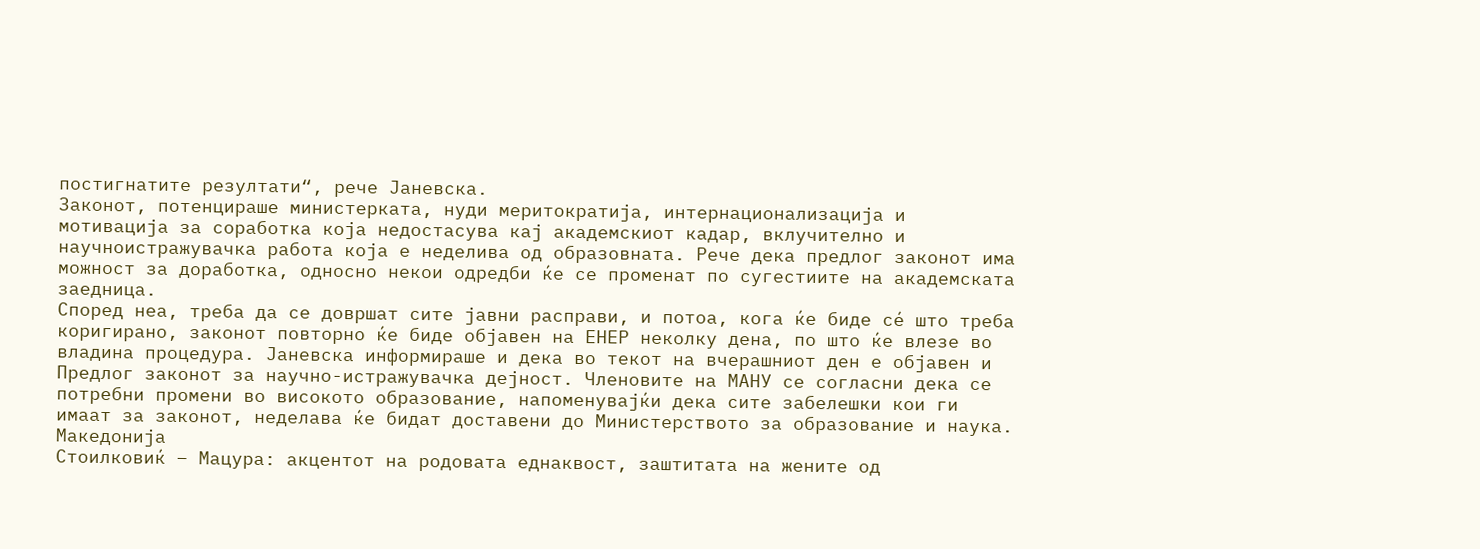постигнатите резултати“, рече Јаневска.
Законот, потенцираше министерката, нуди меритократија, интернационализација и мотивација за соработка која недостасува кај академскиот кадар, вклучително и научноистражувачка работа која е неделива од образовната. Рече дека предлог законот има можност за доработка, односно некои одредби ќе се променат по сугестиите на академската заедница.
Според неа, треба да се довршат сите јавни расправи, и потоа, кога ќе биде сé што треба коригирано, законот повторно ќе биде објавен на ЕНЕР неколку дена, по што ќе влезе во владина процедура. Јаневска информираше и дека во текот на вчерашниот ден е објавен и Предлог законот за научно-истражувачка дејност. Членовите на МАНУ се согласни дека се потребни промени во високото образование, напоменувајќи дека сите забелешки кои ги имаат за законот, неделава ќе бидат доставени до Министерството за образование и наука.
Македонија
Стоилковиќ – Мацура: акцентот на родовата еднаквост, заштитата на жените од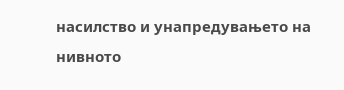насилство и унапредувањето на нивното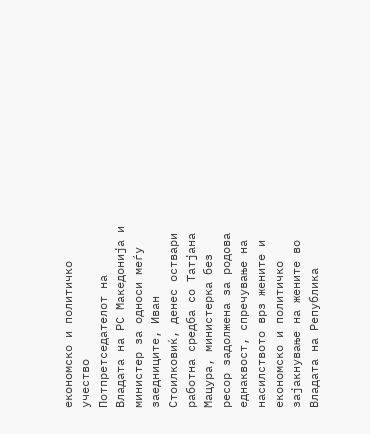економско и политичко учество
Потпретседателот на Владата на РС Македонија и министер за односи меѓу заедниците, Иван Стоилковиќ, денес оствари работна средба со Татјана Мацура, министерка без ресор задолжена за родова еднаквост, спречување на насилството врз жените и економско и политичко зајакнување на жените во Владата на Република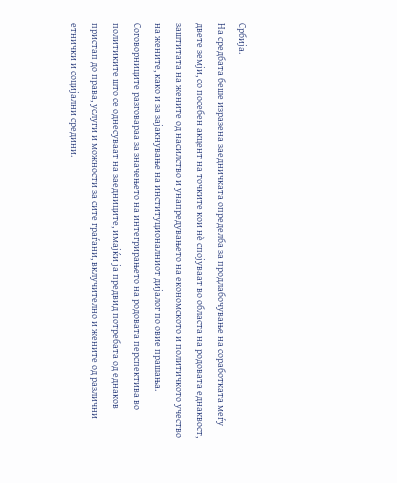Србија.
На средбата беше изразена заедничката определба за продлабочување на соработката меѓу двете земји, со посебен акцент на точките кои нè спојуваат во областа на родовата еднаквост, заштитата на жените од насилство и унапредувањето на економското и политичкото учество на жените, како и за зајакнување на институционалниот дијалог по овие прашања.
Соговорниците разговараа за значењето на интегрирањето на родовата перспектива во политиките што се однесуваат на заедниците, имајќи ја предвид потребата од еднаков пристап до права, услуги и можности за сите граѓани, вклучително и жените од различни етнички и социјални средини.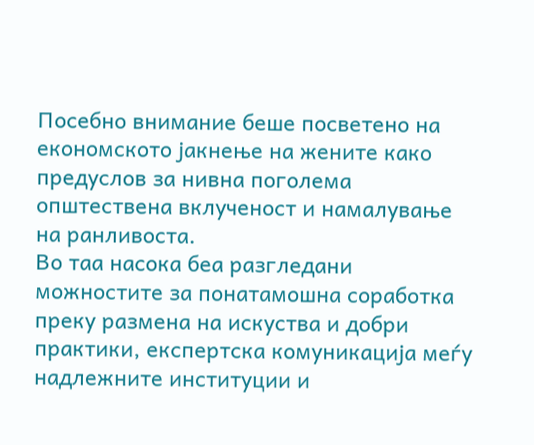Посебно внимание беше посветено на економското јакнење на жените како предуслов за нивна поголема општествена вклученост и намалување на ранливоста.
Во таа насока беа разгледани можностите за понатамошна соработка преку размена на искуства и добри практики, експертска комуникација меѓу надлежните институции и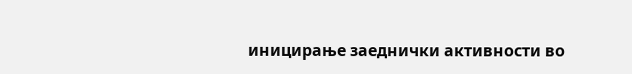иницирање заеднички активности во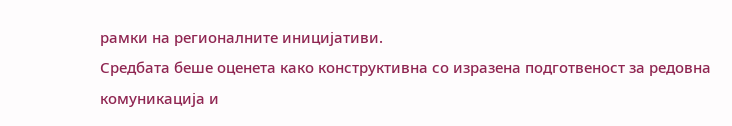рамки на регионалните иницијативи.
Средбата беше оценета како конструктивна со изразена подготвеност за редовна комуникација и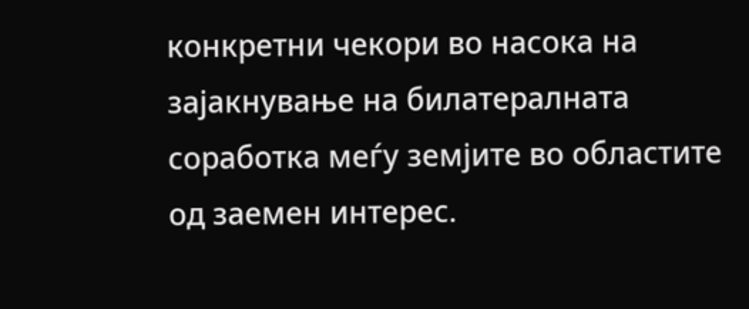конкретни чекори во насока на зајакнување на билатералната соработка меѓу земјите во областите од заемен интерес.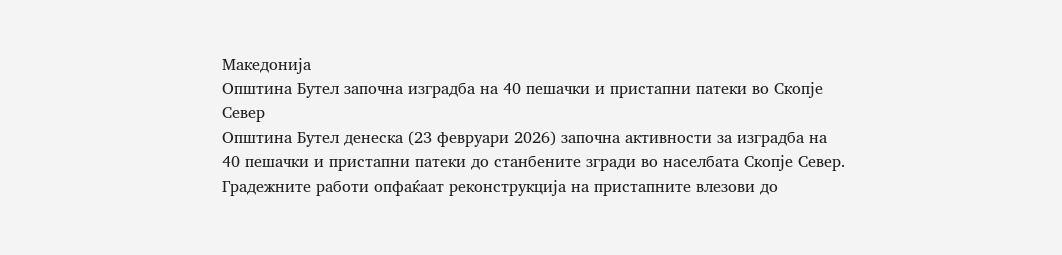Македонија
Општина Бутел започна изградба на 40 пешачки и пристапни патеки во Скопје Север
Општина Бутел денеска (23 февруари 2026) започна активности за изградба на 40 пешачки и пристапни патеки до станбените згради во населбата Скопје Север.
Градежните работи опфаќаат реконструкција на пристапните влезови до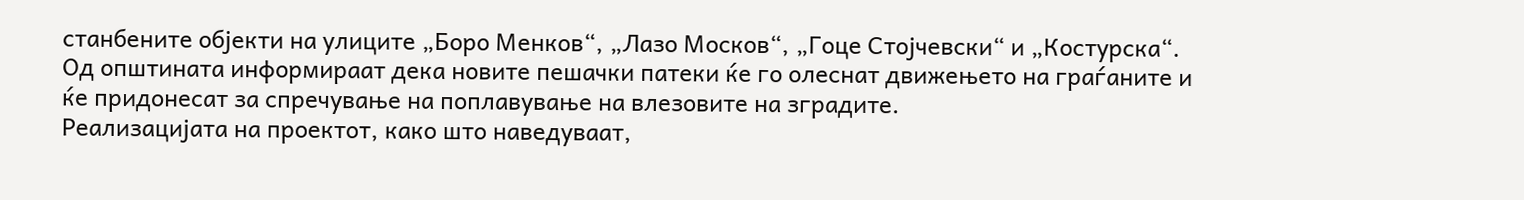станбените објекти на улиците „Боро Менков“, „Лазо Москов“, „Гоце Стојчевски“ и „Костурска“.
Од општината информираат дека новите пешачки патеки ќе го олеснат движењето на граѓаните и ќе придонесат за спречување на поплавување на влезовите на зградите.
Реализацијата на проектот, како што наведуваат,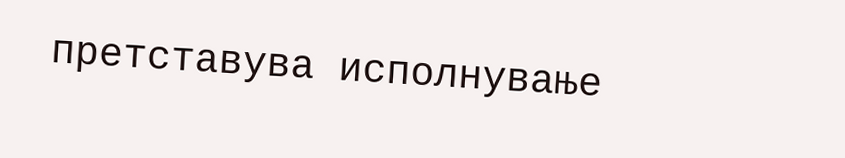претставува исполнување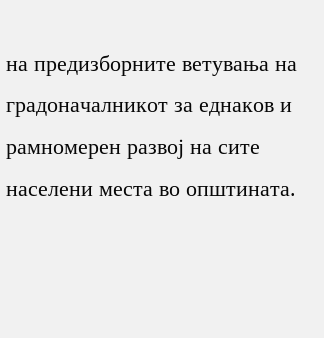на предизборните ветувања на градоначалникот за еднаков и рамномерен развој на сите населени места во општината.